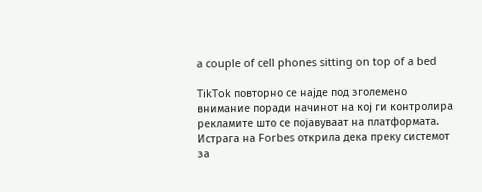a couple of cell phones sitting on top of a bed

TikTok повторно се најде под зголемено внимание поради начинот на кој ги контролира рекламите што се појавуваат на платформата. Истрага на Forbes открила дека преку системот за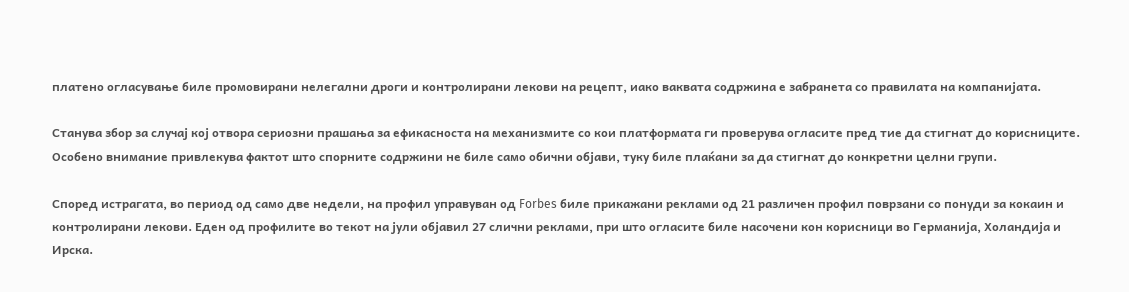платено огласување биле промовирани нелегални дроги и контролирани лекови на рецепт, иако ваквата содржина е забранета со правилата на компанијата.

Станува збор за случај кој отвора сериозни прашања за ефикасноста на механизмите со кои платформата ги проверува огласите пред тие да стигнат до корисниците. Особено внимание привлекува фактот што спорните содржини не биле само обични објави, туку биле плаќани за да стигнат до конкретни целни групи.

Според истрагата, во период од само две недели, на профил управуван од Forbes биле прикажани реклами од 21 различен профил поврзани со понуди за кокаин и контролирани лекови. Еден од профилите во текот на јули објавил 27 слични реклами, при што огласите биле насочени кон корисници во Германија, Холандија и Ирска.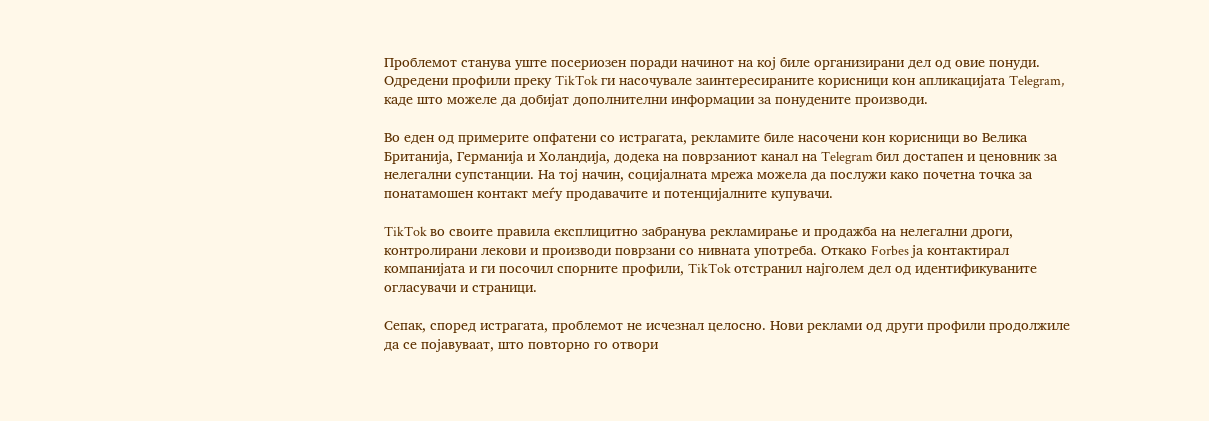Проблемот станува уште посериозен поради начинот на кој биле организирани дел од овие понуди. Одредени профили преку TikTok ги насочувале заинтересираните корисници кон апликацијата Telegram, каде што можеле да добијат дополнителни информации за понудените производи.

Во еден од примерите опфатени со истрагата, рекламите биле насочени кон корисници во Велика Британија, Германија и Холандија, додека на поврзаниот канал на Telegram бил достапен и ценовник за нелегални супстанции. На тој начин, социјалната мрежа можела да послужи како почетна точка за понатамошен контакт меѓу продавачите и потенцијалните купувачи.

TikTok во своите правила експлицитно забранува рекламирање и продажба на нелегални дроги, контролирани лекови и производи поврзани со нивната употреба. Откако Forbes ја контактирал компанијата и ги посочил спорните профили, TikTok отстранил најголем дел од идентификуваните огласувачи и страници.

Сепак, според истрагата, проблемот не исчезнал целосно. Нови реклами од други профили продолжиле да се појавуваат, што повторно го отвори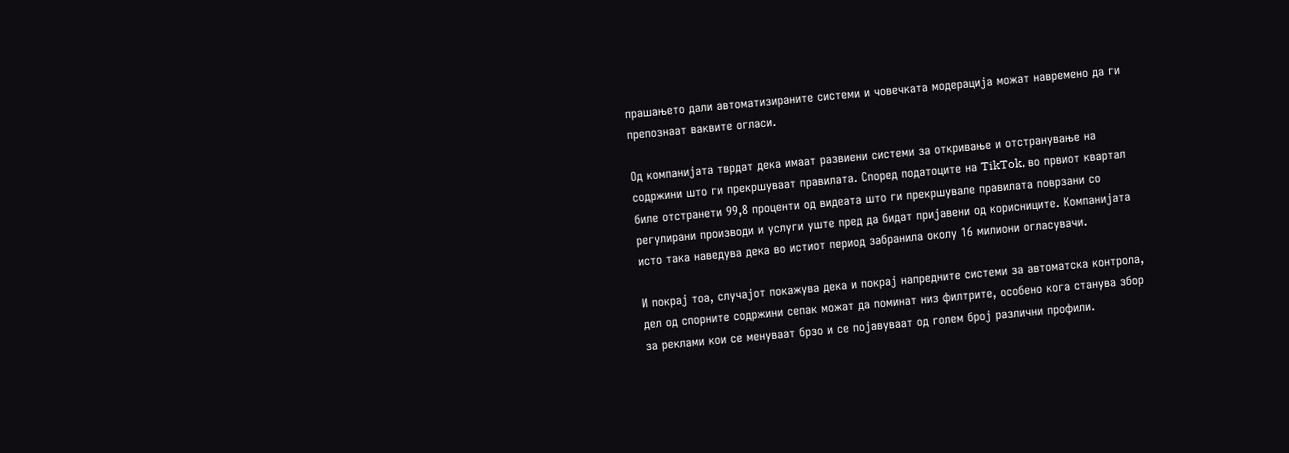прашањето дали автоматизираните системи и човечката модерација можат навремено да ги препознаат ваквите огласи.

Од компанијата тврдат дека имаат развиени системи за откривање и отстранување на содржини што ги прекршуваат правилата. Според податоците на TikTok, во првиот квартал биле отстранети 99,8 проценти од видеата што ги прекршувале правилата поврзани со регулирани производи и услуги уште пред да бидат пријавени од корисниците. Компанијата исто така наведува дека во истиот период забранила околу 16 милиони огласувачи.

И покрај тоа, случајот покажува дека и покрај напредните системи за автоматска контрола, дел од спорните содржини сепак можат да поминат низ филтрите, особено кога станува збор за реклами кои се менуваат брзо и се појавуваат од голем број различни профили.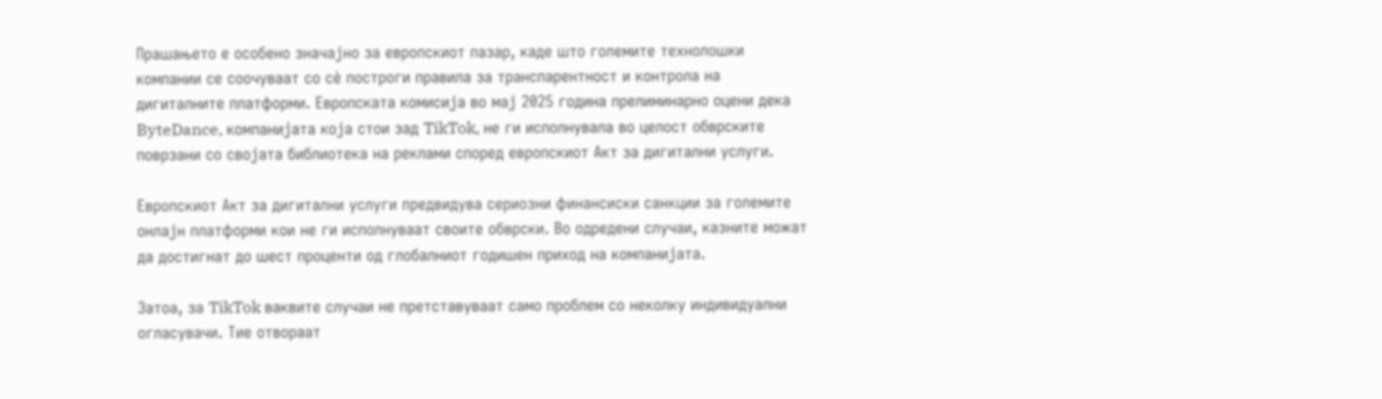Прашањето е особено значајно за европскиот пазар, каде што големите технолошки компании се соочуваат со сè построги правила за транспарентност и контрола на дигиталните платформи. Европската комисија во мај 2025 година прелиминарно оцени дека ByteDance, компанијата која стои зад TikTok, не ги исполнувала во целост обврските поврзани со својата библиотека на реклами според европскиот Акт за дигитални услуги.

Европскиот Акт за дигитални услуги предвидува сериозни финансиски санкции за големите онлајн платформи кои не ги исполнуваат своите обврски. Во одредени случаи, казните можат да достигнат до шест проценти од глобалниот годишен приход на компанијата.

Затоа, за TikTok ваквите случаи не претставуваат само проблем со неколку индивидуални огласувачи. Тие отвораат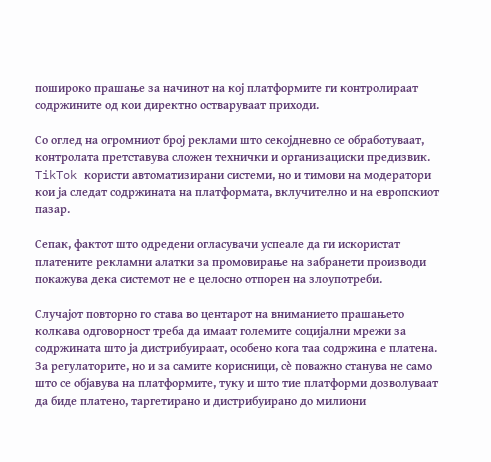пошироко прашање за начинот на кој платформите ги контролираат содржините од кои директно остваруваат приходи.

Со оглед на огромниот број реклами што секојдневно се обработуваат, контролата претставува сложен технички и организациски предизвик. TikTok користи автоматизирани системи, но и тимови на модератори кои ја следат содржината на платформата, вклучително и на европскиот пазар.

Сепак, фактот што одредени огласувачи успеале да ги искористат платените рекламни алатки за промовирање на забранети производи покажува дека системот не е целосно отпорен на злоупотреби.

Случајот повторно го става во центарот на вниманието прашањето колкава одговорност треба да имаат големите социјални мрежи за содржината што ја дистрибуираат, особено кога таа содржина е платена. За регулаторите, но и за самите корисници, сè поважно станува не само што се објавува на платформите, туку и што тие платформи дозволуваат да биде платено, таргетирано и дистрибуирано до милиони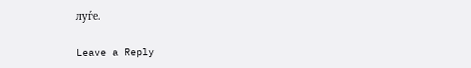луѓе.

Leave a Reply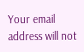Your email address will not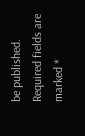be published. Required fields are marked *